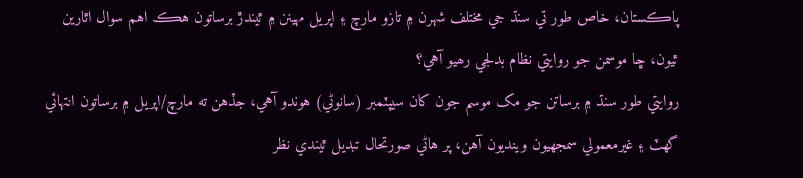پاڪستان، خاص طور تي سنڌ جي مختلف شهرن ۾ تازو مارچ ۽ اپريل مهينن ۾ ٿيندڙ برساتون هڪ اهم سوال اٿارين ٿيون، ڇا موسمن جو روايتي نظام بدلجي رھيو آهي؟
روايتي طور سنڌ ۾ برساتن جو مک موسم جون کان سيپٽمبر (سانوڻي) هوندو آهي، جڏهن ته مارچ/اپريل ۾ برساتون انتهائي گهٽ ۽ غيرمعمولي سمجهيون وينديون آهن، پر هاڻي صورتحال تبديل ٿيندي نظر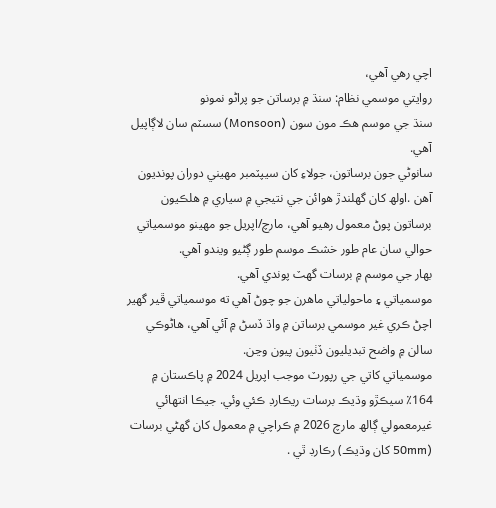اچي رھي آھي،
روايتي موسمي نظام: سنڌ ۾ برساتن جو پراڻو نمونو
سنڌ جي موسم هڪ مون سون (Monsoon) سسٽم سان لاڳاپيل آهي.
سانوڻي جون برساتون، جولاءِ کان سيپٽمبر مهيني دوران پونديون آهن .اولھ کان گھلندڙ ھوائن جي نتيجي ۾ سياري ۾ هلڪيون برساتون پوڻ معمول رهيو آهي، مارچ/اپريل جو مهينو موسمياتي حوالي سان عام طور خشڪ موسم طور ڳڻيو ويندو آهي.
بهار جي موسم ۾ برسات گهٽ پوندي آهي.
موسمياتي ۽ ماحولياتي ماهرن جو چوڻ آھي ته موسمياتي ڦير گهير اچڻ ڪري غير موسمي برساتن ۾ واڌ ڏسڻ ۾ آئي آهي، هاڻوڪي سالن ۾ واضح تبديليون ڏٺيون پيون وڃن.
موسمياتي کاتي جي رپورٽ موجب اپريل 2024 ۾ پاڪستان ۾ 164٪ سيڪڙو وڌيڪ برسات ريڪارڊ ڪئي وئي. جيڪا انتهائي غيرمعمولي ڳالھ مارچ 2026 ۾ ڪراچي ۾ معمول کان گهڻي برسات (50mm کان وڌيڪ) رڪارڊ ٿي .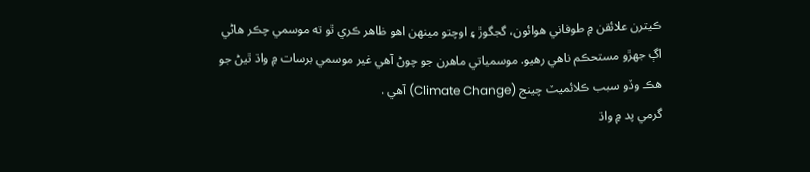ڪيترن علائقن ۾ طوفاني هوائون، گجگوڙ ۽ اوچتو مينهن اهو ظاهر ڪري ٿو ته موسمي چڪر هاڻي اڳ جهڙو مستحڪم ناهي رهيو. موسمياتي ماهرن جو چوڻ آھي غير موسمي برسات ۾ واڌ ٿيڻ جو هڪ وڏو سبب ڪلائميٽ چينج (Climate Change) آهي .
گرمي پد ۾ واڌ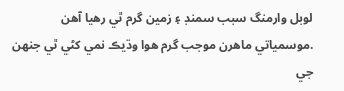لوبل وارمنگ سبب سمنڊ ۽ زمين گرم ٿي رهيا آهن .موسمياتي ماهرن موجب گرم هوا وڌيڪ نمي کڻي ٿي جنهن جي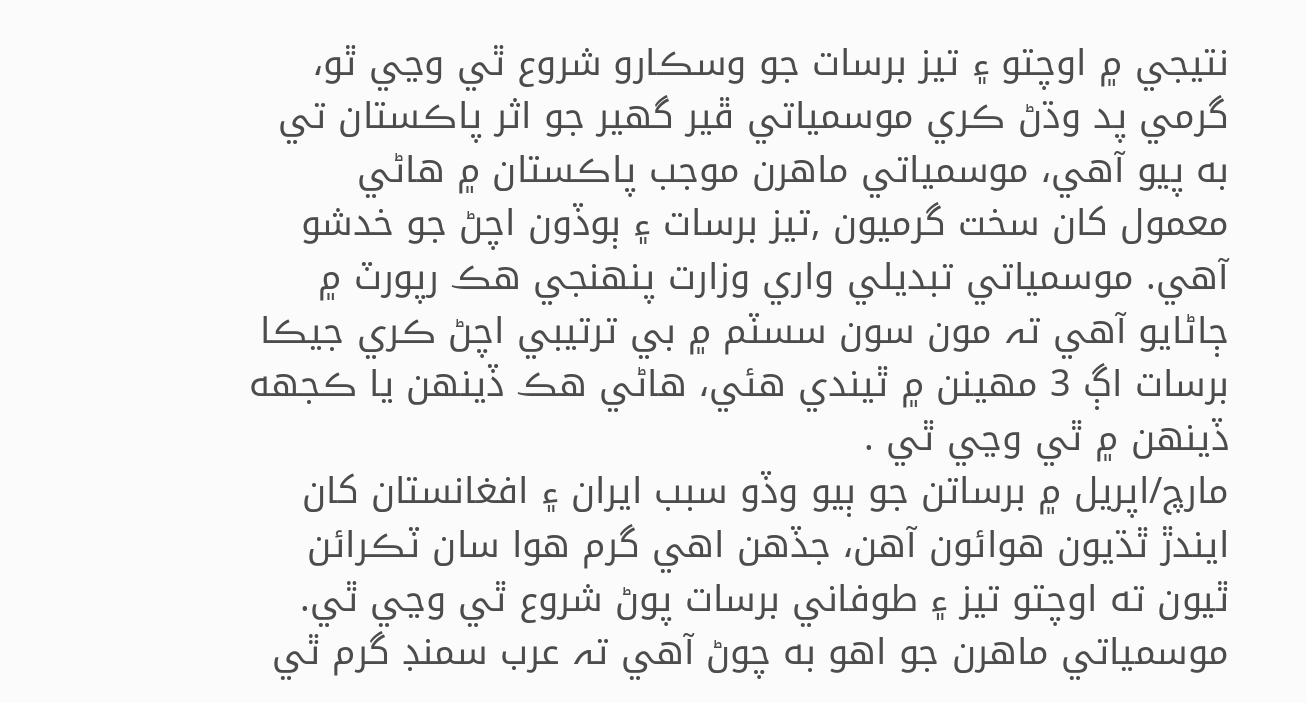نتيجي ۾ اوچتو ۽ تيز برسات جو وسڪارو شروع ٿي وڃي ٿو، گرمي پد وڌڻ ڪري موسمياتي ڦير گهير جو اثر پاڪستان تي به پيو آهي، موسمياتي ماهرن موجب پاڪستان ۾ هاڻي معمول کان سخت گرميون ,تيز برسات ۽ ٻوڏون اچڻ جو خدشو آهي. موسمياتي تبديلي واري وزارت پنهنجي هڪ رپورٽ ۾ ڄاڻايو آهي تہ مون سون سسٽم ۾ بي ترتيبي اچڻ ڪري جيڪا برسات اڳ 3 مهينن ۾ ٿيندي هئي، هاڻي هڪ ڏينهن يا ڪجهه ڏينهن ۾ ٿي وڃي ٿي .
مارچ/اپريل ۾ برساتن جو ٻيو وڏو سبب ايران ۽ افغانستان کان ايندڙ ٿڌيون هوائون آهن، جڏهن اهي گرم هوا سان ٽڪرائن ٿيون ته اوچتو تيز ۽ طوفاني برسات پوڻ شروع ٿي وڃي ٿي. موسمياتي ماهرن جو اهو به چوڻ آهي تہ عرب سمنڊ گرم ٿي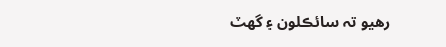رھيو تہ سائڪلون ۽ گهٽ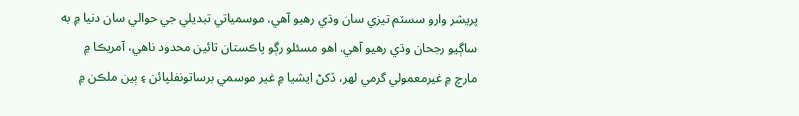پريشر وارو سسٽم تيزي سان وڌي رھيو آهي. موسمياتي تبديلي جي حوالي سان دنيا ۾ به ساڳيو رجحان وڌي رهيو آهي. اهو مسئلو رڳو پاڪستان تائين محدود ناهي، آمريڪا ۾ مارچ ۾ غيرمعمولي گرمي لهر، ڏکڻ ايشيا ۾ غير موسمي برساتونفلپائن ۽ ٻين ملڪن ۾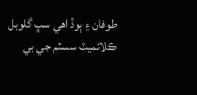طوفان ۽ ٻوڏ اهي سڀ گلوبل ڪلائميٽ سسٽم جي بي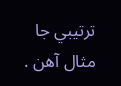ترتيبي جا مثال آهن .